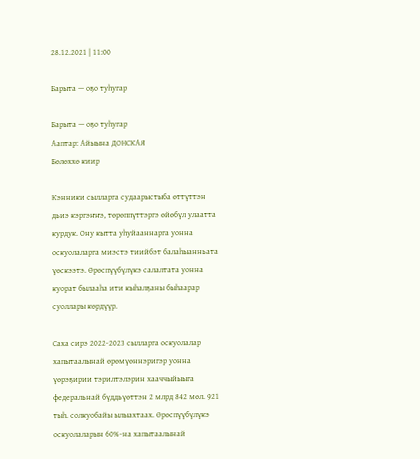28.12.2021 | 11:00

Барыта — оҕо туһугар

Барыта — оҕо туһугар
Ааптар: Айыына ДОНСКАЯ
Бөлөххө киир

Кэнники сылларга судаарыстыба өттүттэн дьиэ кэргэҥҥэ, төрөппүттэргэ өйөбүл улаатта курдук. Ону кытта уһуйааннарга уонна оскуолаларга миэстэ тиийбэт балаһыанньата үөскээтэ. Өрөспүүбүлүкэ салалтата уонна куорат былааһа ити кыһалҕаны быһаарар суоллары көрдүүр.

Саха сирэ 2022-2023 сылларга оскуолалар хапытаалынай өрөмүөннэригэр уонна үөрэҕирии тэрилтэлэрин хааччыйыыга  федеральнай бүддьүөттэн 2 млрд 842 мөл. 921 тыһ. солкуобайы ылыахтаах. Өрөспүүбүлүкэ оскуолаларын 60%-на хапытаалынай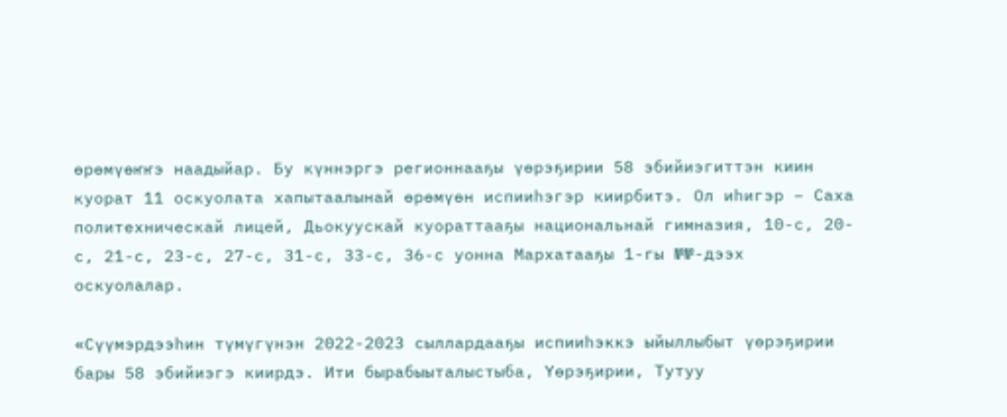өрөмүөҥҥэ наадыйар. Бу күннэргэ регионнааҕы үөрэҕирии 58 эбийиэгиттэн киин куорат 11 оскуолата хапытаалынай өрөмүөн испииһэгэр киирбитэ. Ол иһигэр – Саха политехническай лицей, Дьокуускай куораттааҕы национальнай гимназия, 10-с, 20-с, 21-с, 23-с, 27-с, 31-с, 33-с, 36-с уонна Мархатааҕы 1-гы №№-дээх оскуолалар.

«Сүүмэрдээһин түмүгүнэн 2022-2023 сыллардааҕы испииһэккэ ыйыллыбыт үөрэҕирии бары 58 эбийиэгэ киирдэ. Ити бырабыыталыстыба, Үөрэҕирии, Тутуу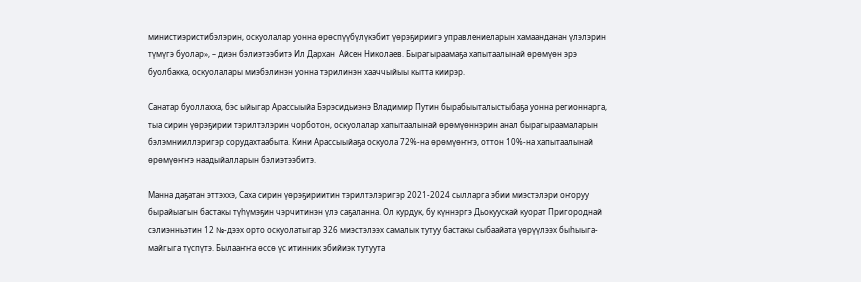министиэристибэлэрин, оскуолалар уонна өрөспүүбүлүкэбит үөрэҕириигэ управлениеларын хамаанданан үлэлэрин түмүгэ буолар», – диэн бэлиэтээбитэ Ил Дархан  Айсен Николаев. Бырагыраамаҕа хапытаалынай өрөмүөн эрэ буолбакка, оскуолалары миэбэлинэн уонна тэрилинэн хааччыйыы кытта киирэр.

Санатар буоллахха, бэс ыйыгар Арассыыйа Бэрэсидьиэнэ Владимир Путин бырабыыталыстыбаҕа уонна регионнарга, тыа сирин үөрэҕирии тэрилтэлэрин чорботон, оскуолалар хапытаалынай өрөмүөннэрин анал бырагыраамаларын бэлэмнииллэригэр сорудахтаабыта. Кини Арассыыйаҕа оскуола 72%-на өрөмүөҥҥэ, оттон 10%-на хапытаалынай өрөмүөҥҥэ наадыйалларын бэлиэтээбитэ.

Манна даҕатан эттэххэ, Саха сирин үөрэҕириитин тэрилтэлэригэр 2021-2024 сылларга эбии миэстэлэри оҥоруу бырайыагын бастакы түһүмэҕин чэрчитинэн үлэ саҕаланна. Ол курдук, бу күннэргэ Дьокуускай куорат Пригороднай сэлиэнньэтин 12 №-дээх орто оскуолатыгар 326 миэстэлээх самалык тутуу бастакы сыбаайата үөрүүлээх быһыыга-майгыга түспүтэ. Былааҥҥа өссө үс итинник эбийиэк тутуута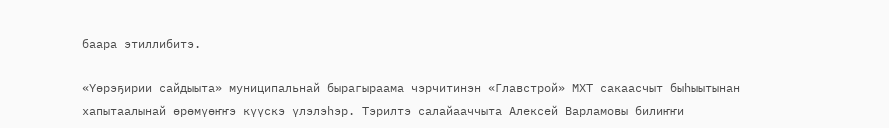баара этиллибитэ.

«Үөрэҕирии сайдыыта» муниципальнай бырагыраама чэрчитинэн «Главстрой» МХТ сакаасчыт быһыытынан хапытаалынай өрөмүөҥҥэ күүскэ үлэлэһэр. Тэрилтэ салайааччыта Алексей Варламовы билиҥҥи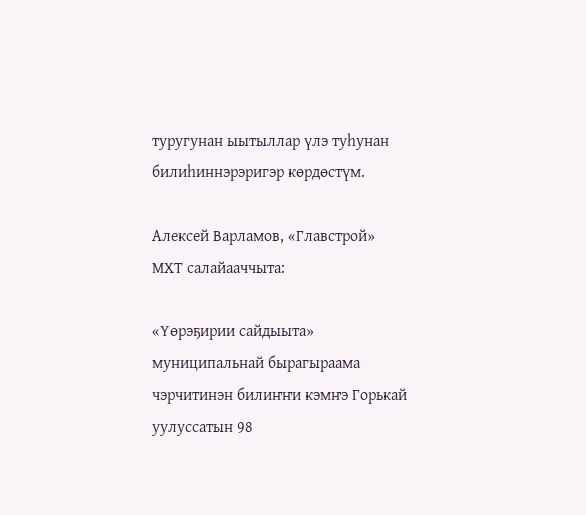туругунан ыытыллар үлэ туһунан билиһиннэрэригэр көрдөстүм.

Алексей Варламов, «Главстрой» МХТ салайааччыта:

«Үөрэҕирии сайдыыта» муниципальнай бырагыраама чэрчитинэн билиҥҥи кэмҥэ Горькай уулуссатын 98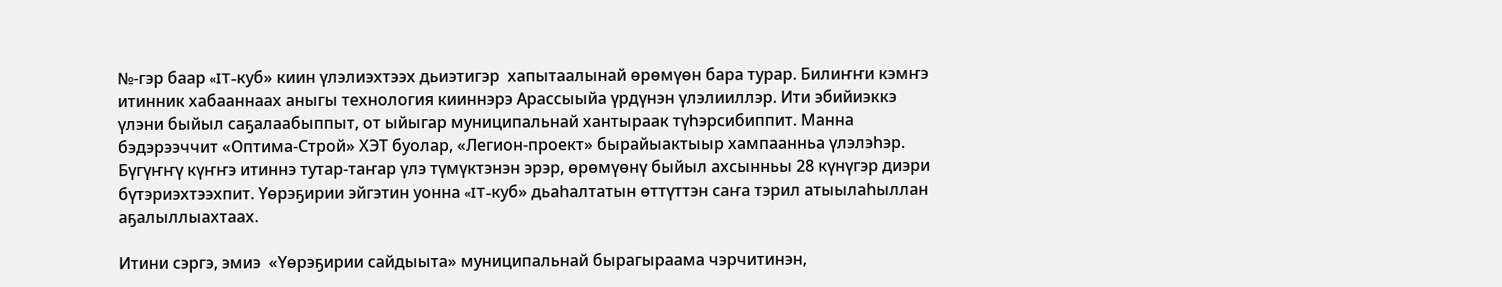№-гэр баар «IT-куб» киин үлэлиэхтээх дьиэтигэр  хапытаалынай өрөмүөн бара турар. Билиҥҥи кэмҥэ итинник хабааннаах аныгы технология кииннэрэ Арассыыйа үрдүнэн үлэлииллэр. Ити эбийиэккэ үлэни быйыл саҕалаабыппыт, от ыйыгар муниципальнай хантыраак түһэрсибиппит. Манна бэдэрээччит «Оптима-Строй» ХЭТ буолар, «Легион-проект» бырайыактыыр хампаанньа үлэлэһэр. Бүгүҥҥү күҥҥэ итиннэ тутар-таҥар үлэ түмүктэнэн эрэр, өрөмүөнү быйыл ахсынньы 28 күнүгэр диэри бүтэриэхтээхпит. Үөрэҕирии эйгэтин уонна «IT-куб» дьаһалтатын өттүттэн саҥа тэрил атыылаһыллан аҕалыллыахтаах.

Итини сэргэ, эмиэ  «Үөрэҕирии сайдыыта» муниципальнай бырагыраама чэрчитинэн,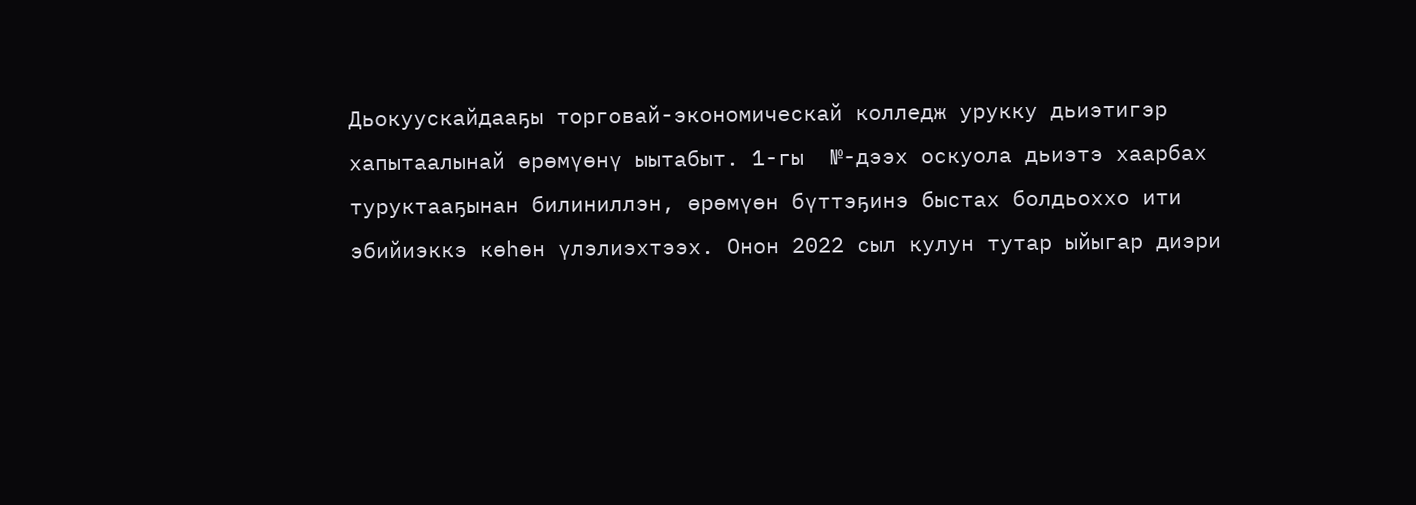Дьокуускайдааҕы торговай-экономическай колледж урукку дьиэтигэр хапытаалынай өрөмүөнү ыытабыт. 1-гы  №-дээх оскуола дьиэтэ хаарбах туруктааҕынан билиниллэн, өрөмүөн бүттэҕинэ быстах болдьоххо ити эбийиэккэ көһөн үлэлиэхтээх. Онон 2022 сыл кулун тутар ыйыгар диэри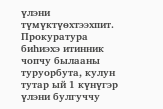үлэни түмүктүөхтээхпит. Прокуратура биһиэхэ итинник чопчу былааны туруорбута, кулун  тутар ый 1 күнүгэр үлэни булгуччу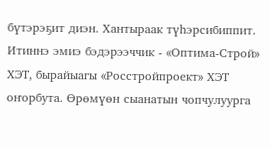бүтэрэҕит диэн. Хантыраак түһэрсибиппит. Итиннэ эмиэ бэдэрээччик - «Оптима-Строй» ХЭТ, бырайыагы «Росстройпроект» ХЭТ оҥорбута. Өрөмүөн сыанатын чопчулуурга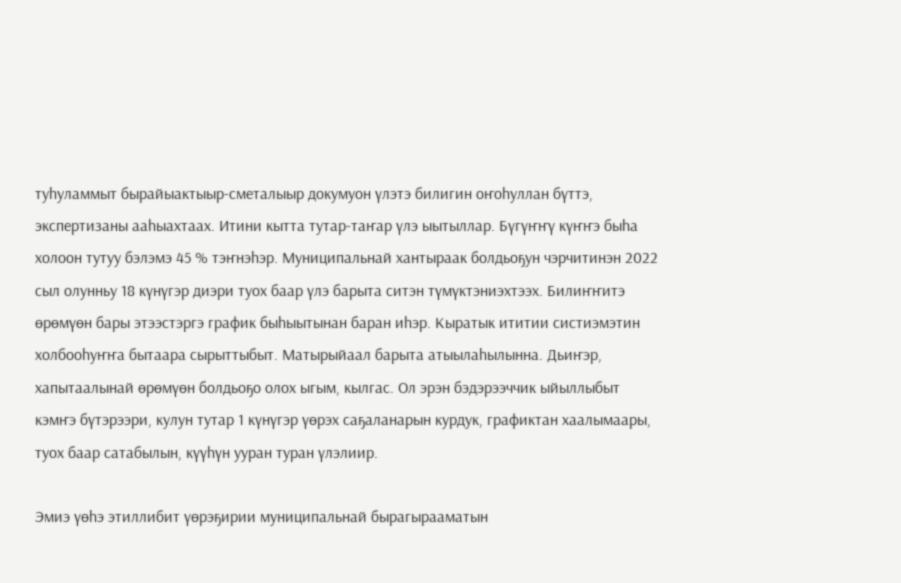туһуламмыт бырайыактыыр-сметалыыр докумуон үлэтэ билигин оҥоһуллан бүттэ, экспертизаны ааһыахтаах. Итини кытта тутар-таҥар үлэ ыытыллар. Бүгүҥҥү күҥҥэ быһа холоон тутуу бэлэмэ 45 % тэҥнэһэр. Муниципальнай хантыраак болдьоҕун чэрчитинэн 2022 сыл олунньу 18 күнүгэр диэри туох баар үлэ барыта ситэн түмүктэниэхтээх. Билиҥҥитэ өрөмүөн бары этээстэргэ график быһыытынан баран иһэр. Кыратык ититии систиэмэтин холбооһуҥҥа бытаара сырыттыбыт. Матырыйаал барыта атыылаһылынна. Дьиҥэр, хапытаалынай өрөмүөн болдьоҕо олох ыгым, кылгас. Ол эрэн бэдэрээччик ыйыллыбыт кэмҥэ бүтэрээри, кулун тутар 1 күнүгэр үөрэх саҕаланарын курдук, графиктан хаалымаары, туох баар сатабылын, күүһүн ууран туран үлэлиир.

Эмиэ үөһэ этиллибит үөрэҕирии муниципальнай бырагырааматын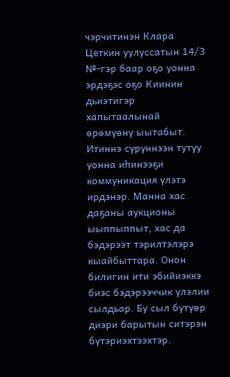чэрчитинэн Клара Цеткин уулуссатын 14/3 №-гэр баар оҕо уонна эрдэҕэс оҕо Киинин дьиэтигэр хапытаалынай өрөмүөнү ыытабыт. Итиннэ сүрүннээн тутуу уонна иһинээҕи коммуникация үлэтэ ирдэнэр. Манна хас даҕаны аукционы ыыппыппыт, хас да бэдэрээт тэрилтэлэрэ кыайбыттара. Онон билигин ити эбийиэккэ биэс бэдэрээччик үлэлии сылдьар. Бу сыл бүтүөр диэри барытын ситэрэн бүтэриэхтээхтэр.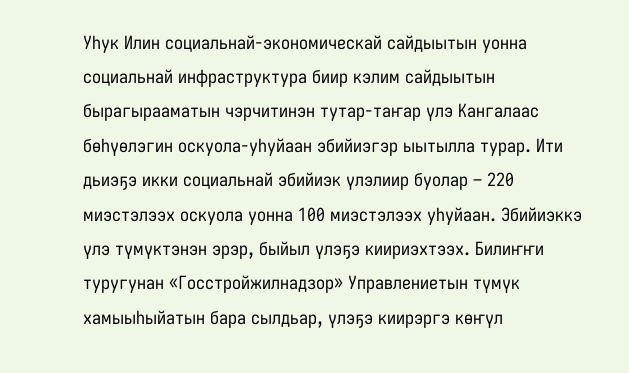Уһук Илин социальнай-экономическай сайдыытын уонна социальнай инфраструктура биир кэлим сайдыытын бырагырааматын чэрчитинэн тутар-таҥар үлэ Кангалаас бөһүөлэгин оскуола-уһуйаан эбийиэгэр ыытылла турар. Ити дьиэҕэ икки социальнай эбийиэк үлэлиир буолар – 220 миэстэлээх оскуола уонна 100 миэстэлээх уһуйаан. Эбийиэккэ үлэ түмүктэнэн эрэр, быйыл үлэҕэ киириэхтээх. Билиҥҥи туругунан «Госстройжилнадзор» Управлениетын түмүк хамыыһыйатын бара сылдьар, үлэҕэ киирэргэ көҥүл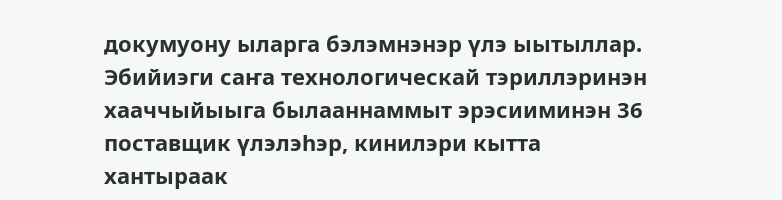докумуону ыларга бэлэмнэнэр үлэ ыытыллар. Эбийиэги саҥа технологическай тэриллэринэн хааччыйыыга былааннаммыт эрэсииминэн 36 поставщик үлэлэһэр, кинилэри кытта хантыраак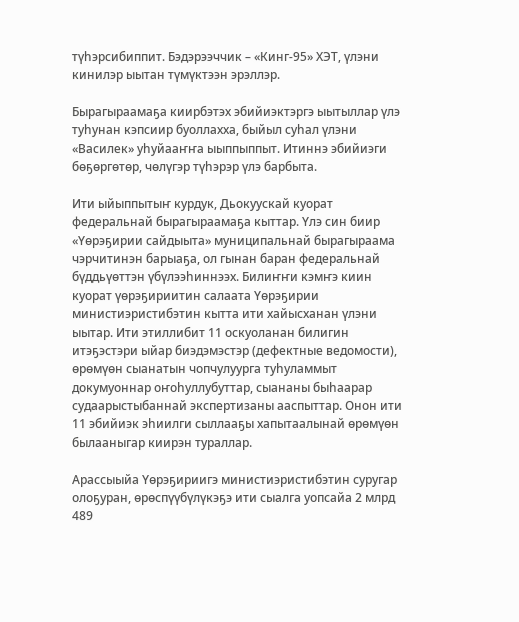түһэрсибиппит. Бэдэрээччик – «Кинг-95» ХЭТ, үлэни кинилэр ыытан түмүктээн эрэллэр.

Бырагыраамаҕа киирбэтэх эбийиэктэргэ ыытыллар үлэ туһунан кэпсиир буоллахха, быйыл суһал үлэни «Василек» уһуйааҥҥа ыыппыппыт. Итиннэ эбийиэги бөҕөргөтөр, чөлүгэр түһэрэр үлэ барбыта.

Ити ыйыппытыҥ курдук, Дьокуускай куорат федеральнай бырагыраамаҕа кыттар. Үлэ син биир «Үөрэҕирии сайдыыта» муниципальнай бырагыраама чэрчитинэн барыаҕа, ол гынан баран федеральнай бүддьүөттэн үбүлээһиннээх. Билиҥҥи кэмҥэ киин куорат үөрэҕириитин салаата Үөрэҕирии министиэристибэтин кытта ити хайысханан үлэни ыытар. Ити этиллибит 11 оскуоланан билигин итэҕэстэри ыйар биэдэмэстэр (дефектные ведомости), өрөмүөн сыанатын чопчулуурга туһуламмыт докумуоннар оҥоһуллубуттар, сыананы быһаарар судаарыстыбаннай экспертизаны ааспыттар. Онон ити 11 эбийиэк эһиилги сыллааҕы хапытаалынай өрөмүөн былааныгар киирэн тураллар.

Арассыыйа Үөрэҕириигэ министиэристибэтин суругар олоҕуран, өрөспүүбүлүкэҕэ ити сыалга уопсайа 2 млрд 489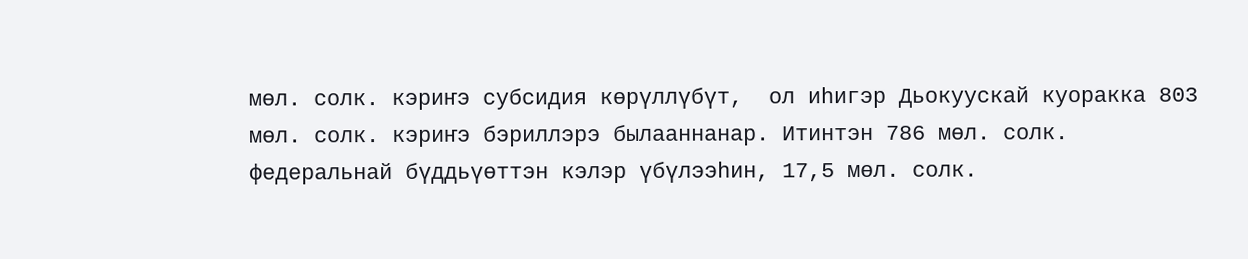мөл. солк. кэриҥэ субсидия көрүллүбүт,  ол иһигэр Дьокуускай куоракка 803 мөл. солк. кэриҥэ бэриллэрэ былааннанар. Итинтэн 786 мөл. солк. федеральнай бүддьүөттэн кэлэр үбүлээһин, 17,5 мөл. солк.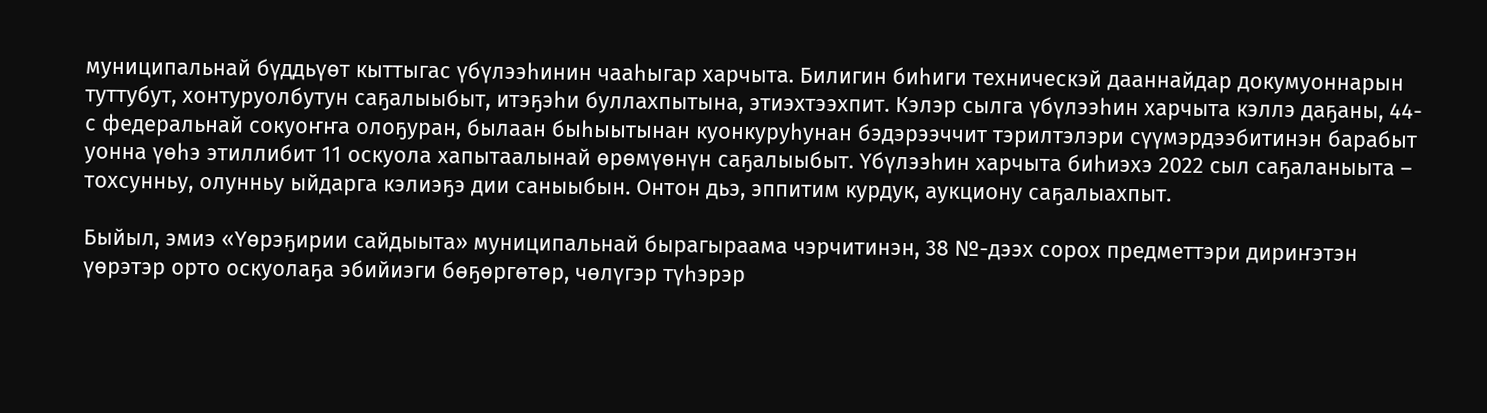муниципальнай бүддьүөт кыттыгас үбүлээһинин чааһыгар харчыта. Билигин биһиги техническэй дааннайдар докумуоннарын туттубут, хонтуруолбутун саҕалыыбыт, итэҕэһи буллахпытына, этиэхтээхпит. Кэлэр сылга үбүлээһин харчыта кэллэ даҕаны, 44-с федеральнай сокуоҥҥа олоҕуран, былаан быһыытынан куонкуруһунан бэдэрээччит тэрилтэлэри сүүмэрдээбитинэн барабыт уонна үөһэ этиллибит 11 оскуола хапытаалынай өрөмүөнүн саҕалыыбыт. Үбүлээһин харчыта биһиэхэ 2022 сыл саҕаланыыта – тохсунньу, олунньу ыйдарга кэлиэҕэ дии саныыбын. Онтон дьэ, эппитим курдук, аукциону саҕалыахпыт.

Быйыл, эмиэ «Үөрэҕирии сайдыыта» муниципальнай бырагыраама чэрчитинэн, 38 №-дээх сорох предметтэри дириҥэтэн үөрэтэр орто оскуолаҕа эбийиэги бөҕөргөтөр, чөлүгэр түһэрэр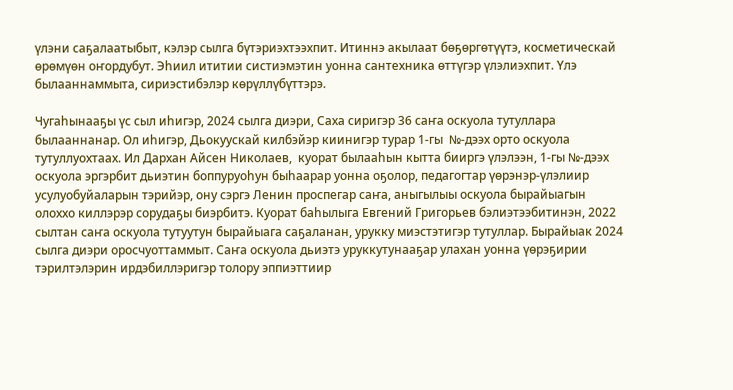үлэни саҕалаатыбыт, кэлэр сылга бүтэриэхтээхпит. Итиннэ акылаат бөҕөргөтүүтэ, косметическай өрөмүөн оҥордубут. Эһиил ититии систиэмэтин уонна сантехника өттүгэр үлэлиэхпит. Үлэ былааннаммыта, сириэстибэлэр көрүллүбүттэрэ.

Чугаһынааҕы үс сыл иһигэр, 2024 сылга диэри, Саха сиригэр 36 саҥа оскуола тутуллара былааннанар. Ол иһигэр, Дьокуускай килбэйэр киинигэр турар 1-гы  №-дээх орто оскуола тутуллуохтаах. Ил Дархан Айсен Николаев,  куорат былааһын кытта бииргэ үлэлээн, 1-гы №-дээх оскуола эргэрбит дьиэтин боппуруоһун быһаарар уонна оҕолор, педагогтар үөрэнэр-үлэлиир усулуобуйаларын тэрийэр, ону сэргэ Ленин проспегар саҥа, аныгылыы оскуола бырайыагын олоххо киллэрэр сорудаҕы биэрбитэ. Куорат баһылыга Евгений Григорьев бэлиэтээбитинэн, 2022 сылтан саҥа оскуола тутуутун бырайыага саҕаланан, урукку миэстэтигэр тутуллар. Бырайыак 2024 сылга диэри оросчуоттаммыт. Саҥа оскуола дьиэтэ уруккутунааҕар улахан уонна үөрэҕирии тэрилтэлэрин ирдэбиллэригэр толору эппиэттиир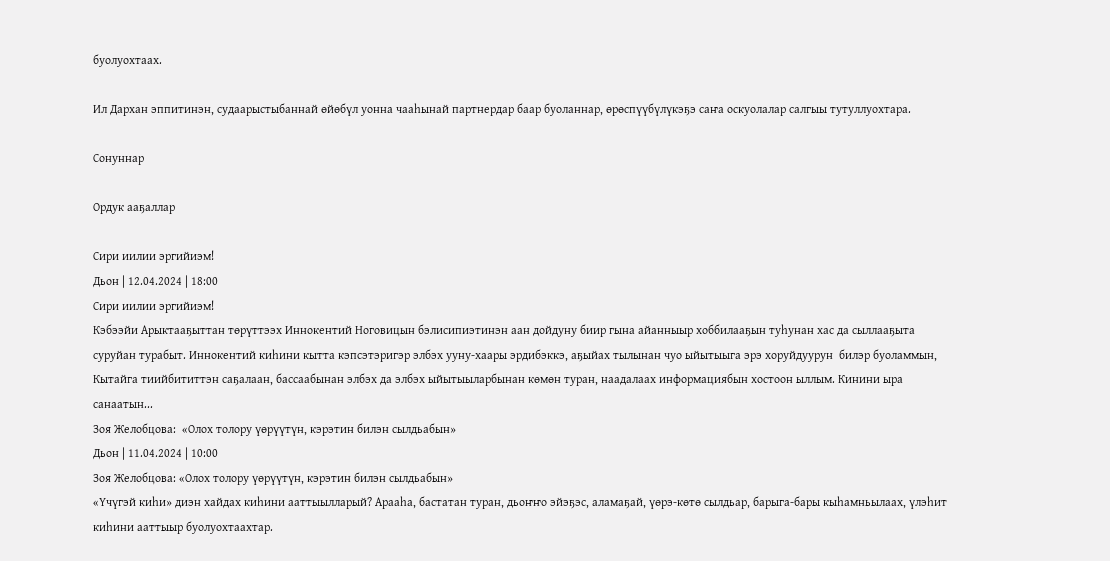буолуохтаах.

Ил Дархан эппитинэн, судаарыстыбаннай өйөбүл уонна чааһынай партнердар баар буоланнар, өрөспүүбүлүкэҕэ саҥа оскуолалар салгыы тутуллуохтара.

Сонуннар

Ордук ааҕаллар

Сири иилии эргийиэм!
Дьон | 12.04.2024 | 18:00
Сири иилии эргийиэм!
Кэбээйи Арыктааҕыттан төрүттээх Иннокентий Ноговицын бэлисипиэтинэн аан дойдуну биир гына айанныыр хоббилааҕын туһунан хас да сыллааҕыта суруйан турабыт. Иннокентий киһини кытта кэпсэтэригэр элбэх ууну-хаары эрдибэккэ, аҕыйах тылынан чуо ыйытыыга эрэ хоруйдуурун  билэр буоламмын, Кытайга тиийбититтэн саҕалаан, бассаабынан элбэх да элбэх ыйытыыларбынан көмөн туран, наадалаах информациябын хостоон ыллым. Кинини ыра санаатын...
Зоя Желобцова:  «Олох толору үөрүүтүн, кэрэтин билэн сылдьабын»
Дьон | 11.04.2024 | 10:00
Зоя Желобцова: «Олох толору үөрүүтүн, кэрэтин билэн сылдьабын»
«Үчүгэй киһи» диэн хайдах киһини ааттыылларый? Арааһа, бастатан туран, дьоҥҥо эйэҕэс, аламаҕай, үөрэ-көтө сылдьар, барыга-бары кыһамньылаах, үлэһит киһини ааттыыр буолуохтаахтар.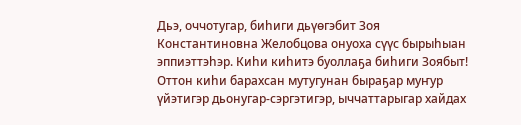Дьэ, оччотугар, биһиги дьүөгэбит Зоя Константиновна Желобцова онуоха сүүс бырыһыан эппиэттэһэр. Киһи киһитэ буоллаҕа биһиги Зоябыт!   Оттон киһи барахсан мутугунан быраҕар муҥур үйэтигэр дьонугар-сэргэтигэр, ыччаттарыгар хайдах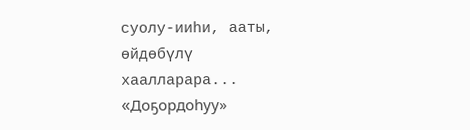суолу-ииһи, ааты, өйдөбүлү хаалларара...
«Доҕордоһуу»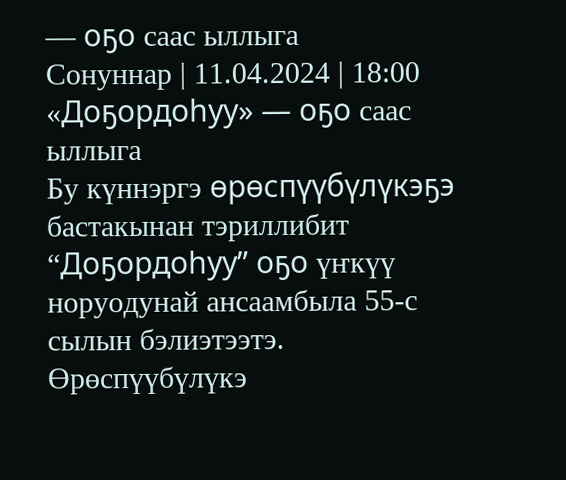— оҕо саас ыллыга
Сонуннар | 11.04.2024 | 18:00
«Доҕордоһуу» — оҕо саас ыллыга
Бу күннэргэ өрөспүүбүлүкэҕэ бастакынан тэриллибит “Доҕордоһуу” оҕо үҥкүү норуодунай ансаамбыла 55-с сылын бэлиэтээтэ. Өрөспүүбүлүкэ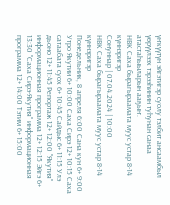үҥкүүтүн эйгэтигэр суолу тэлбит ансаамбыл үөрүүлээх тэрээһинин туһунан санаа атастаһыыларын ааҕыҥ.
НВК Саха бырагыраамата муус устар 8-14 күннэригэр
Сонуннар | 07.04.2024 | 10:00
НВК Саха бырагыраамата муус устар 8-14 күннэригэр
Понедельник, 8 апреля 6:00 Сана кун 6+ 9:00 Утро Якутии 6+ 10:00 Саха Сирэ 12+ 10:15 Саха сатаабата суох 6+ 10:45 Сайдыс 6+ 11:15 Улэ дьоно 12+ 11:45 Репортаж 12+ 12:00 "Якутия" информационная программа 12+ 12:15 Эйгэ 6+ 13:30 "Саха Сирэ-Якутия" информационная программа 12+ 14:00 Тэтим 6+ 15:00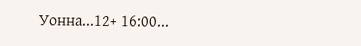Уонна...12+ 16:00...